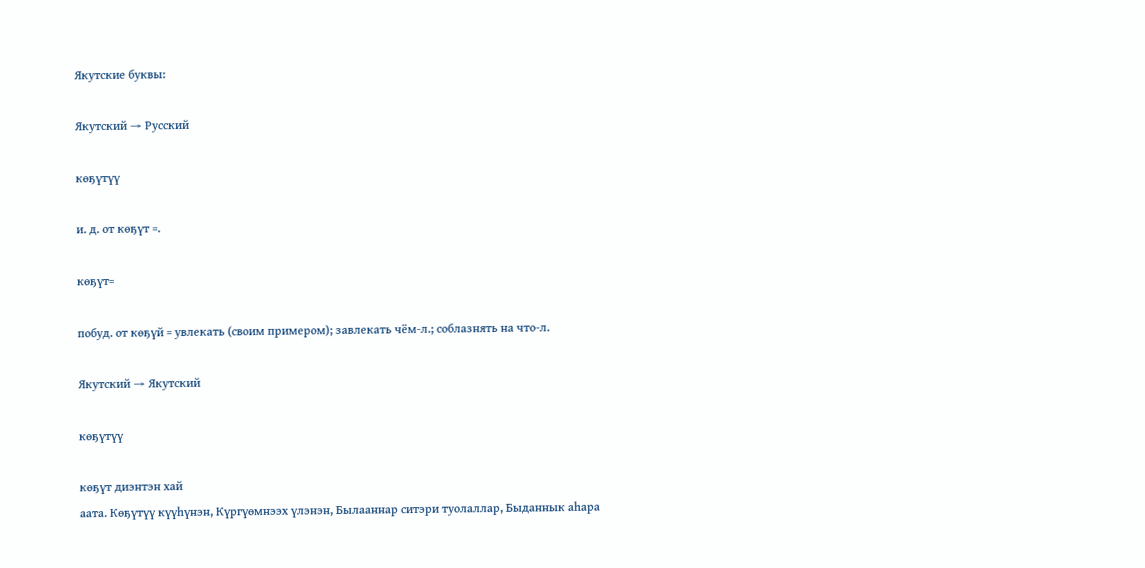Якутские буквы:

Якутский → Русский

көҕүтүү

и. д. от көҕүт =.

көҕүт=

побуд. от көҕүй = увлекать (своим примером); завлекать чём-л.; соблазнять на что-л.

Якутский → Якутский

көҕүтүү

көҕүт диэнтэн хай
аата. Көҕүтүү күүһүнэн, Күргүөмнээх үлэнэн, Былааннар ситэри туолаллар, Быданнык аһара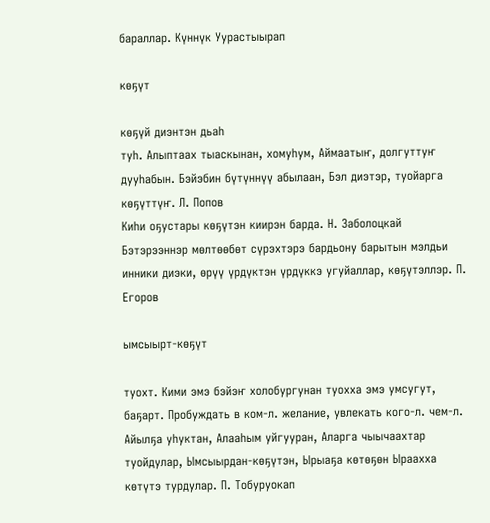бараллар. Күннүк Уурастыырап

көҕүт

көҕүй диэнтэн дьаһ
туһ. Алыптаах тыаскынан, хомуһум, Аймаатыҥ, долгуттуҥ дууһабын. Бэйэбин бүтүннүү абылаан, Бэл диэтэр, туойарга көҕүттүҥ. Л. Попов
Киһи оҕустары көҕүтэн киирэн барда. Н. Заболоцкай
Бэтэрээннэр мөлтөөбөт сүрэхтэрэ бардьону барытын мэлдьи инники диэки, өрүү үрдүктэн үрдүккэ угуйаллар, көҕүтэллэр. П. Егоров

ымсыырт-көҕүт

туохт. Кими эмэ бэйэҥ холобургунан туохха эмэ умсугут, баҕарт. Пробуждать в ком-л. желание, увлекать кого-л. чем-л.
Айылҕа уһуктан, Алааһым уйгууран, Аларга чыычаахтар туойдулар, Ымсыырдан-көҕүтэн, Ырыаҕа көтөҕөн Ыраахха көтүтэ турдулар. П. Тобуруокап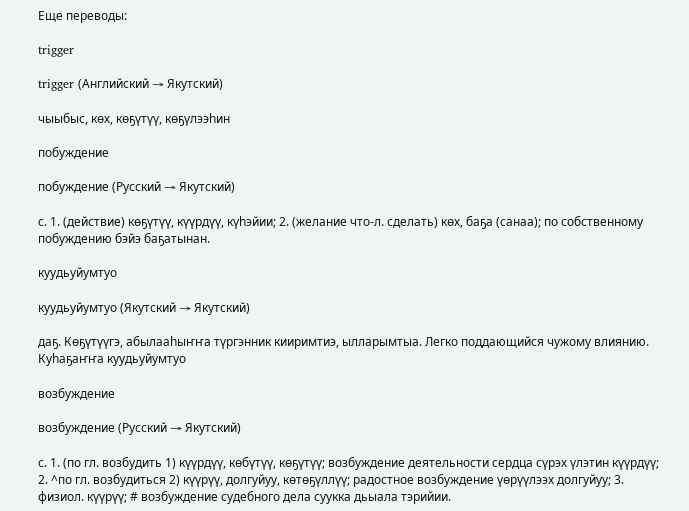Еще переводы:

trigger

trigger (Английский → Якутский)

чыыбыс, көх, көҕүтүү, көҕүлээһин

побуждение

побуждение (Русский → Якутский)

с. 1. (действие) көҕүтүү, күүрдүү, күһэйии; 2. (желание что-л. сделать) көх, баҕа (санаа); по собственному побуждению бэйэ баҕатынан.

куудьуйумтуо

куудьуйумтуо (Якутский → Якутский)

даҕ. Көҕүтүүгэ, абылааһыҥҥа түргэнник кииримтиэ, ылларымтыа. Легко поддающийся чужому влиянию. Куһаҕаҥҥа куудьуйумтуо

возбуждение

возбуждение (Русский → Якутский)

с. 1. (по гл. возбудить 1) күүрдүү, көбүтүү, көҕүтүү; возбуждение деятельности сердца сүрэх үлэтин күүрдүү; 2. ^по гл. возбудиться 2) күүрүү, долгуйуу, көтөҕүллүү; радостное возбуждение үөрүүлээх долгуйуу; 3. физиол. күүрүү; # возбуждение судебного дела суукка дьыала тэрийии.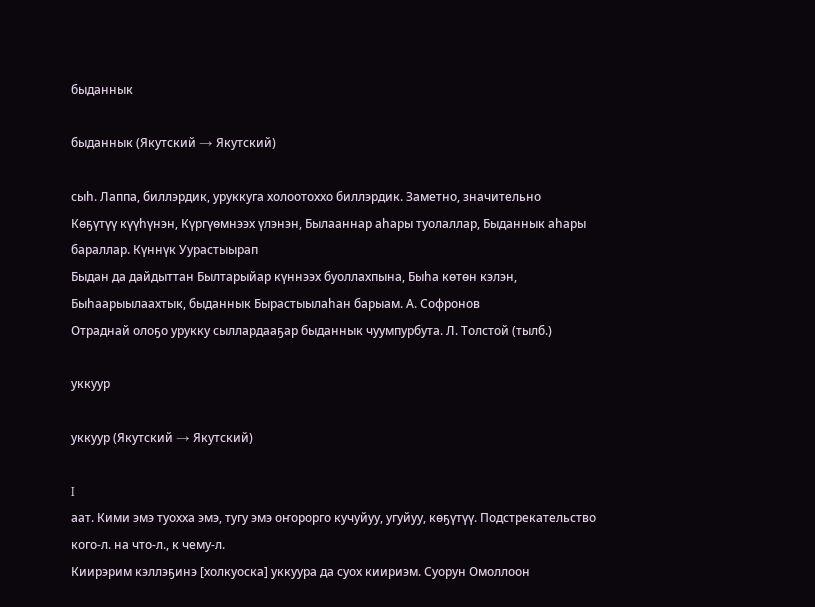быданнык

быданнык (Якутский → Якутский)

сыһ. Лаппа, биллэрдик, уруккуга холоотоххо биллэрдик. Заметно, значительно
Көҕүтүү күүһүнэн, Күргүөмнээх үлэнэн, Былааннар аһары туолаллар, Быданнык аһары бараллар. Күннүк Уурастыырап
Быдан да дайдыттан Былтарыйар күннээх буоллахпына, Быһа көтөн кэлэн, Быһаарыылаахтык, быданнык Бырастыылаһан барыам. А. Софронов
Отраднай олоҕо урукку сыллардааҕар быданнык чуумпурбута. Л. Толстой (тылб.)

уккуур

уккуур (Якутский → Якутский)

I
аат. Кими эмэ туохха эмэ, тугу эмэ оҥорорго кучуйуу, угуйуу, көҕүтүү. Подстрекательство кого-л. на что-л., к чему-л.
Киирэрим кэллэҕинэ [холкуоска] уккуура да суох киириэм. Суорун Омоллоон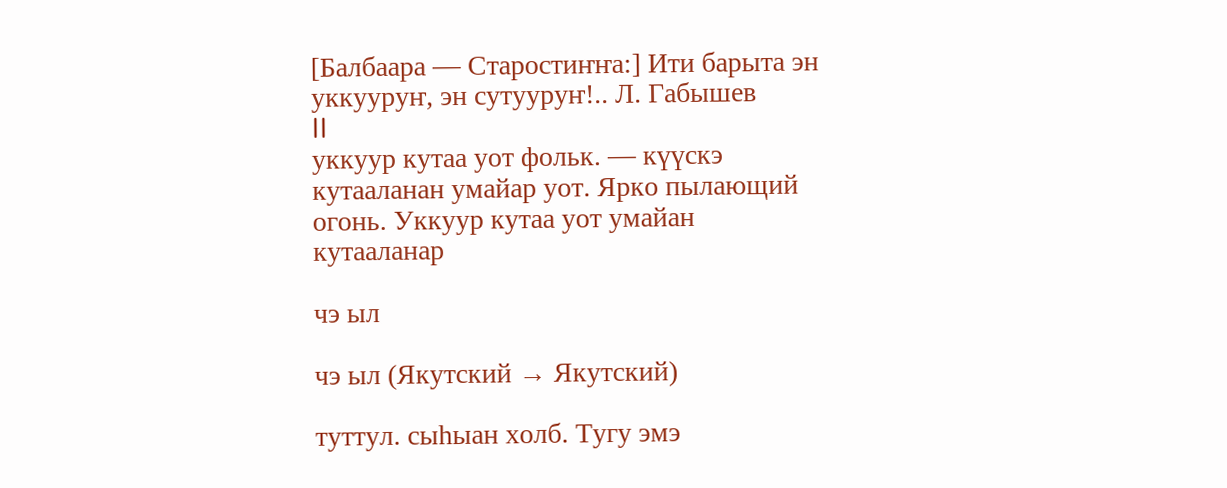[Балбаара — Старостиҥҥа:] Ити барыта эн уккууруҥ, эн сутууруҥ!.. Л. Габышев
II
уккуур кутаа уот фольк. — күүскэ кутааланан умайар уот. Ярко пылающий огонь. Уккуур кутаа уот умайан кутааланар

чэ ыл

чэ ыл (Якутский → Якутский)

туттул. сыһыан холб. Тугу эмэ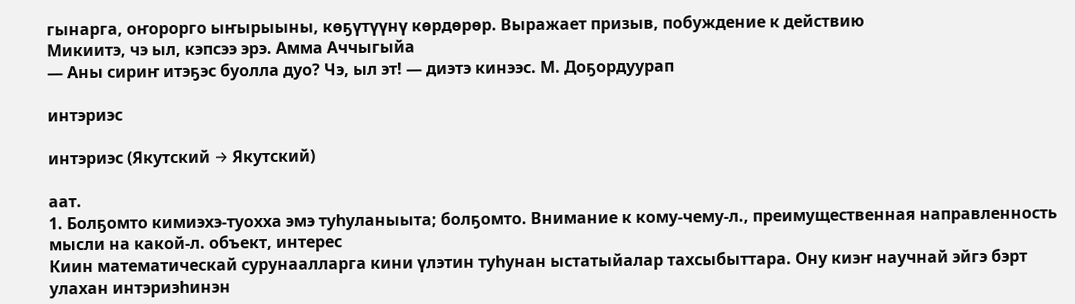гынарга, оҥорорго ыҥырыыны, көҕүтүүнү көрдөрөр. Выражает призыв, побуждение к действию
Микиитэ, чэ ыл, кэпсээ эрэ. Амма Аччыгыйа
— Аны сириҥ итэҕэс буолла дуо? Чэ, ыл эт! — диэтэ кинээс. М. Доҕордуурап

интэриэс

интэриэс (Якутский → Якутский)

аат.
1. Болҕомто кимиэхэ-туохха эмэ туһуланыыта; болҕомто. Внимание к кому-чему-л., преимущественная направленность мысли на какой-л. объект, интерес
Киин математическай сурунаалларга кини үлэтин туһунан ыстатыйалар тахсыбыттара. Ону киэҥ научнай эйгэ бэрт улахан интэриэһинэн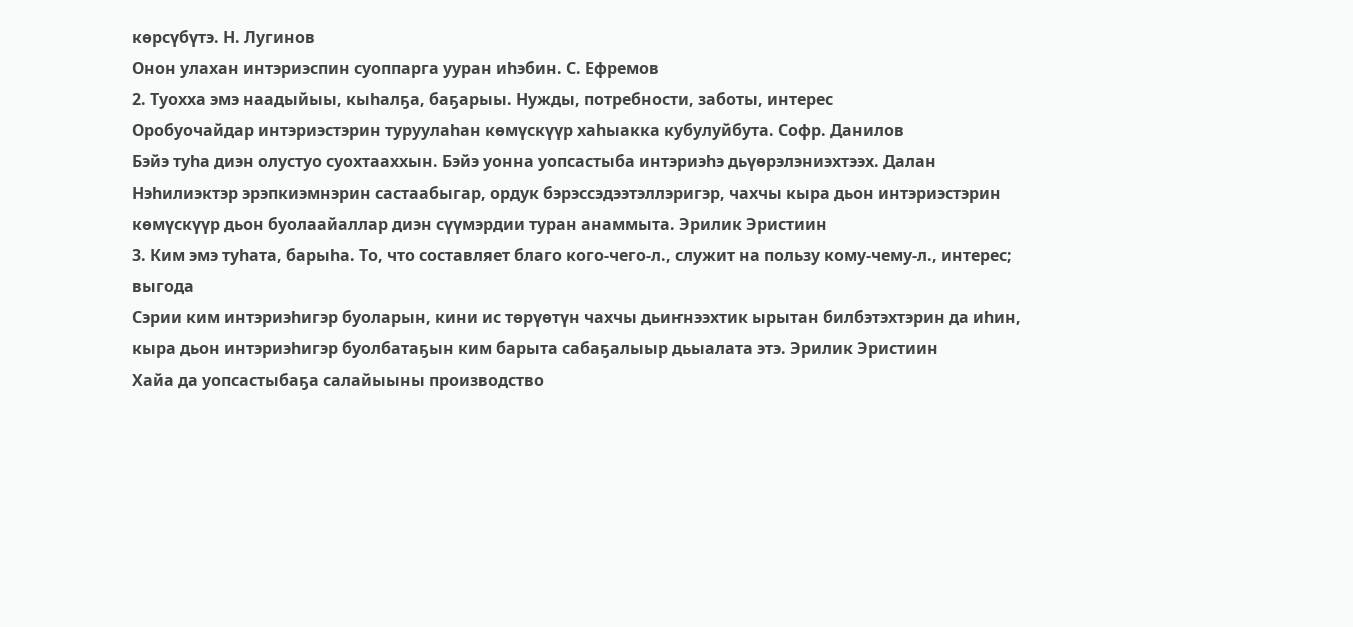көрсүбүтэ. Н. Лугинов
Онон улахан интэриэспин суоппарга ууран иһэбин. С. Ефремов
2. Туохха эмэ наадыйыы, кыһалҕа, баҕарыы. Нужды, потребности, заботы, интерес
Оробуочайдар интэриэстэрин туруулаһан көмүскүүр хаһыакка кубулуйбута. Софр. Данилов
Бэйэ туһа диэн олустуо суохтааххын. Бэйэ уонна уопсастыба интэриэһэ дьүөрэлэниэхтээх. Далан
Нэһилиэктэр эрэпкиэмнэрин састаабыгар, ордук бэрэссэдээтэллэригэр, чахчы кыра дьон интэриэстэрин көмүскүүр дьон буолаайаллар диэн сүүмэрдии туран анаммыта. Эрилик Эристиин
3. Ким эмэ туһата, барыһа. То, что составляет благо кого-чего-л., служит на пользу кому-чему-л., интерес; выгода
Сэрии ким интэриэһигэр буоларын, кини ис төрүөтүн чахчы дьиҥнээхтик ырытан билбэтэхтэрин да иһин, кыра дьон интэриэһигэр буолбатаҕын ким барыта сабаҕалыыр дьыалата этэ. Эрилик Эристиин
Хайа да уопсастыбаҕа салайыыны производство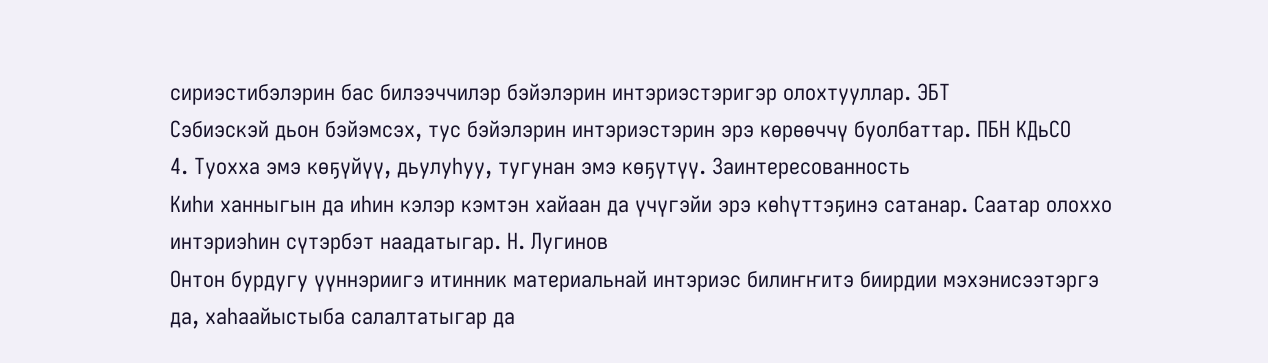сириэстибэлэрин бас билээччилэр бэйэлэрин интэриэстэригэр олохтууллар. ЭБТ
Сэбиэскэй дьон бэйэмсэх, тус бэйэлэрин интэриэстэрин эрэ көрөөччү буолбаттар. ПБН КДьСО
4. Туохха эмэ көҕүйүү, дьулуһуу, тугунан эмэ көҕүтүү. Заинтересованность
Киһи ханныгын да иһин кэлэр кэмтэн хайаан да үчүгэйи эрэ көһүттэҕинэ сатанар. Саатар олоххо интэриэһин сүтэрбэт наадатыгар. Н. Лугинов
Онтон бурдугу үүннэриигэ итинник материальнай интэриэс билиҥҥитэ биирдии мэхэнисээтэргэ да, хаһаайыстыба салалтатыгар да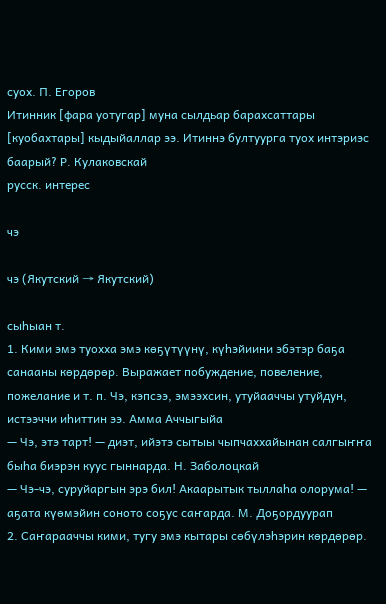суох. П. Егоров
Итинник [фара уотугар] муна сылдьар барахсаттары [куобахтары] кыдыйаллар ээ. Итиннэ бултуурга туох интэриэс баарый? Р. Кулаковскай
русск. интерес

чэ

чэ (Якутский → Якутский)

сыһыан т.
1. Кими эмэ туохха эмэ көҕүтүүнү, күһэйиини эбэтэр баҕа санааны көрдөрөр. Выражает побуждение, повеление, пожелание и т. п. Чэ, кэпсээ, эмээхсин, утуйааччы утуйдун, истээччи иһиттин ээ. Амма Аччыгыйа
— Чэ, этэ тарт! — диэт, ийэтэ сытыы чыпчаххайынан салгыҥҥа быһа биэрэн куус гыннарда. Н. Заболоцкай
— Чэ-чэ, суруйаргын эрэ бил! Акаарытык тыллаһа олорума! — аҕата күөмэйин соното соҕус саҥарда. М. Доҕордуурап
2. Саҥарааччы кими, тугу эмэ кытары сөбүлэһэрин көрдөрөр.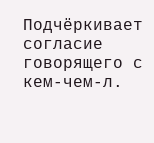Подчёркивает согласие говорящего с кем-чем-л.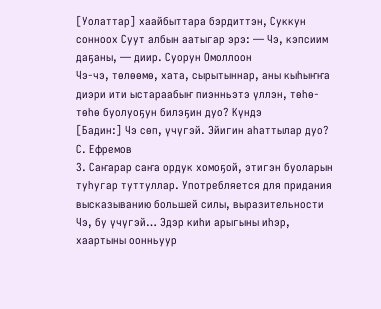[Уолаттар] хаайбыттара бэрдиттэн, Суккун сонноох Суут албын аатыгар эрэ: — Чэ, кэпсиим даҕаны, — диир. Суорун Омоллоон
Чэ-чэ, төлөөмө, хата, сырытыннар, аны кыһыҥҥа диэри ити ыстараабыҥ пиэнньэтэ үллэн, төһө-төһө буолуоҕун билэҕин дуо? Күндэ
[Бадин:] Чэ сөп, үчүгэй. Эйигин аһаттылар дуо? С. Ефремов
3. Саҥарар саҥа ордук хомоҕой, этигэн буоларын туһугар туттуллар. Употребляется для придания высказыванию большей силы, выразительности
Чэ, бу үчүгэй… Эдэр киһи арыгыны иһэр, хаартыны оонньуур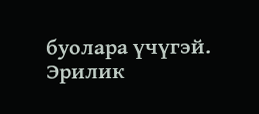буолара үчүгэй. Эрилик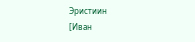Эристиин
[Иван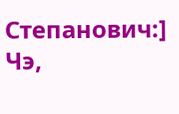Степанович:] Чэ,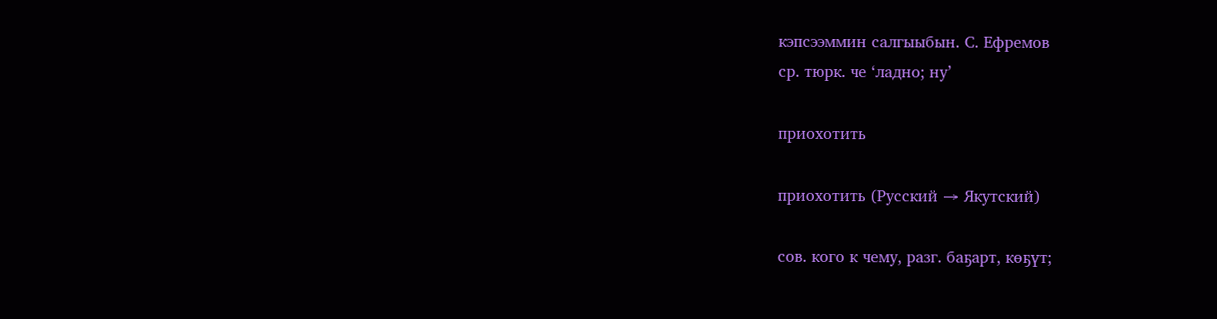кэпсээммин салгыыбын. С. Ефремов
ср. тюрк. че ‘ладно; ну’

приохотить

приохотить (Русский → Якутский)

сов. кого к чему, разг. баҕарт, көҕүт;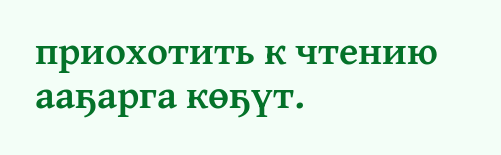приохотить к чтению ааҕарга көҕүт.